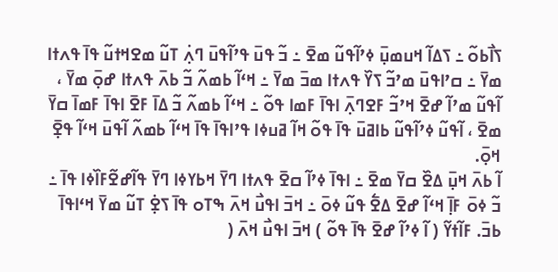ߖߊ߯ߕߋ߬ ߸ ߖߡߊ߬ ߞߎߘߎ߲߫ ߦߴߊ߬ߟߎ߬ ߘߐ߫ ߸ ߏ߬ ߟߎ߫ ߟߴߊ߬ߟߎ߫ ߣߍ߲߭ ߠߎ߬ ߘߐߞߙߎ߬ ߟߊ߫ ߟߍߙߊ ߘߌ߫ ߸ ߛߴߊߟߎ߫ ߘߴߏ߬ ߖߌ߰ ߟߍߙߊ ߘߏ߫ ߘߌ߫ ߸ ߞߵߊ߬ ߕߘߍ߬ ߏ߬ ߕߍ߫ ߟߍߙߊ ߝߋ߲߫ ߘߌ߫ ، ߊ߬ߟߎ߬ ߘߴߊ߬ ߝߐ߫ ߞߴߏ߬ ߓߐߣߍ߲߫ ߊߟߊ߫ ߓߘߊ ߟߋ߬ ߸ ߞߵߊ߬ ߕߘߍ߬ ߏ߬ ߡߊ߫ ߓߐ߫ ߊߟߊ߫ ߓߘߊ߫ ߛߌ߫ ߘߐ߫ ، ߊ߬ߟߎ߬ ߦߴߊ߬ߟߎ߬ ߕߊߥߎ߫ ߟߊ߫ ߟߋ߬ ߞߊ߬ ߥߎߦߊ ߟߴߊߟߊ߫ ߟߊ߫ ߞߵߊ߬ ߕߘߍ߬ ߊ߬ߟߎ߫ ߞߵߊ߬ ߟߐ߲߫ ߞߋ߲߫.
ߊ߬ ߕߍ߫ ߞߎ߲߫ ߡߐ߰ ߛߌ߫ ߘߐ߫ ߸ ߊߟߊ߫ ߦߴߊ߬ ߛߐ߫ ߟߍߙߊ ߣߌ߫ ߞߕߌߦߊ ߣߌ߫ ߟߊ߬ߝߐ߬ߓߊ߰ߦߊ ߟߊ߫ ߸ ߏ߬ ߦߋ߫ ߓߊ߲߫ ߞߵߊ߬ ߝߐ߫ ߡߐ߱ ߟߎ߬ ߦߋ߫ ߸ ߞߏ߫ ߊߟߎ߯ ߞߍ߫ ߒߠߋ ߟߊ߫ ߖߐ߲߭ ߠߎ߬ ߘߌ߫ ߞߵߊߟߊ߫ ߕߏ߫. ߓߊ߬ߙߌ߬ ( ߊ߬ ߦߴߊ߬ ߝߐ߫ ߟߊ߫ ߟߋ߬ ) ߞߏ߫ ߊߟߎ߯ ߞߍ߫ (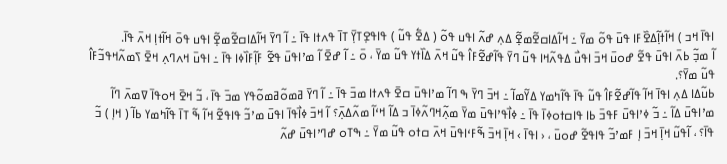ߊߟߊ߫ ߞߏ ) ߞߊ߬ߙߊ߲߬ߡߐ߰ߓߊ ߟߎ߫ ߟߋ߬ ߘߌ߫ ߸ ߞߊ߬ߡߊߛߐ߬ߘߐ߲߬ ߡߍ߲ ߝߍ߬ ߊߟߎ ߟߋ߬ ( ߡߐ߱ ߟߎ߬ ) ߟߊߟߐ߲ߠߌ߲߫ ߠߊ߫ ߟߍߙߊ ߟߊ߫ ߸ ߊ߬ ߣߌ߫ ߞߊ߬ߡߊߛߐ߬ߘߐ߲߬ ߊߟߎ ߟߋ߫ ߞߊ߬ߙߊ߲ ߞߍ߫ ߟߊ߫.
ߊ߬ ߘߏ߲߬ ߕߍ߫ ߊߟߎ߫ ߟߐ߬ ߝߋߎ߫ ߞߏ߫ ߊߟߎ߯ ߡߟߍ߬ߞߊ ߟߎ߬ ߣߌ߫ ߟߊ߬ߝߐ߬ߓߊ߮ ߟߎ߬ ߞߍ߫ ߡߊ߰ߙߌ ߟߎ߬ ߘߌ߫ ، ߋ߫ ߸ ߊ߬ ߝߐ߫ ߊ߬ ߘߴߊߟߎ߫ ߟߐ߬ ߓߊ߲߬ߓߊ߰ߦߊ ߟߊ߫ ߸ ߊߟߎ߫ ߞߍߣߍ߲ ߞߐ߫ ߖߘߍ߬ߞߟߏ߬ߓߊ߮ ߟߎ߬ ߘߌ߫؟.
ߕߎ߬ߡߊ ߡߍ߲ ߊߟߊ߫ ߞߊ߬ ߟߊ߬ߝߐ߬ߓߊ߮ ߟߎ߬ ߟߊ߫ ߟߊ߬ߤߘߌ ߡߌ߬ߘߊ߬ ߸ ߞߏ߫ ߣߌ߫ ߒ ߣߊ߬ ߘߴߊߟߎ߫ ߛߐ߫ ߟߍߙߊ ߘߏ߫ ߟߊ߫ ߸ ߊ߬ ߣߌ߫ ߥߘߋ߬ߥߘߋ߬ߟߌ ߘߏ߫ ߟߊ߫ ، ߏ߬ ߞߐ߫ ߞߋߟߊ߫ ߜߘߍ߫ ߣߊ߬ ߘߴߊߟߎ߫ ߡߊ߬ ߸ ߏ߬ ߦߴߊߟߎ߫ ߓߟߏ߫ ߕߊ ߟߊߛߙߋߦߊ߫ ߟߊ߫ ߸ ߦߊ߯ߟߴߊߟߎ߫ ߘߌ߫ ߘߍ߲߬ߞߣߍ߬ߦߊ߫ ߏ ߡߊ߬ ߞߵߊ߬ ߘߍ߬ߡߍ߲߫؟ ߊ߬ ߞߏ߫ ߦߊ߯ߟߊ߫ ߊߟߎ߫ ߘߴߏ߬ ߟߊߟߐ߬ ߞߊ߬ ߒ߬ ߠߊ߫ ߟߊ߬ߤߘߌ ߕߊ߬ ( ߞߊ߲ ) ߏ߬ ߟߊ߫؟ ، ߊ߬ߟߎ߬ ߞߊ߲߫ ߞߏ߫ ߊ߲ ߓߘߴߏ߬ ߟߊߟߐ߬ ߝߋߎ߫ ، ‹ ߊߟߊ߫ › ߞߊ߲߫ ߞߏ߫ ߒ߬ߓߵߊߟߎ߫ ߞߍ߫ ߛߙߋ ߟߎ߬ ߘߌ߫ ߸ ߒߠߋ ߝߣߴߊߟߎ߫ ߝߍ߬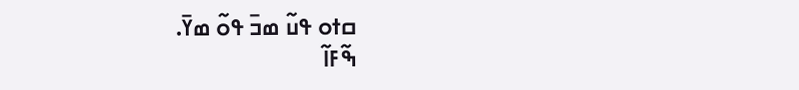ߛߙߋ ߟߎ߬ ߘߏ߫ ߟߋ߬ ߘߌ߫.
ߒ߬ߓߊ߬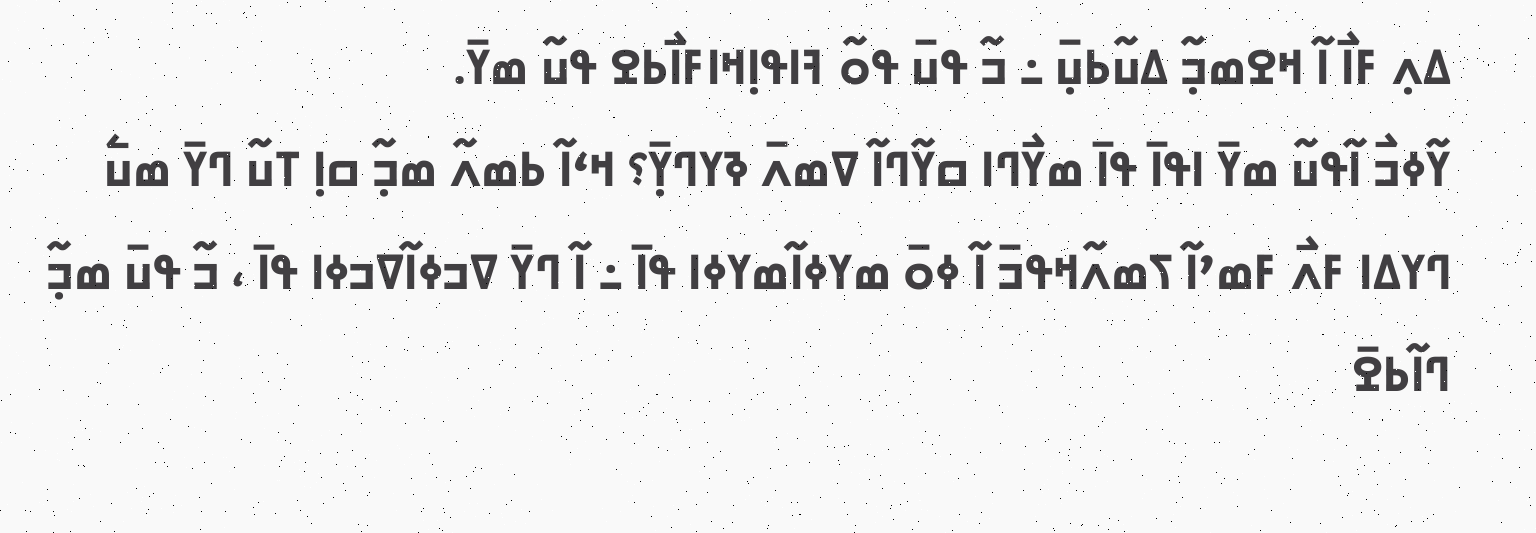ߡߍ߲ ߓߊ߯ ߊ߬ ߞߐߘߏ߲߬ ߡߎ߬ߕߎ߲߫ ߸ ߏ߬ ߟߎ߫ ߟߋ߬ ߔߊߟߊ߲ߞߊߓߊ߯ߕߐ ߟߎ߬ ߘߌ߫.
ߌ߬ߦߏ߯ ߊ߬ߟߎ߬ ߘߌ߫ ߊߟߊ߫ ߟߊ߫ ߘߌ߯ߣߊ ߛߌ߬ߣߊ߬ ߜߘߍ߫ ߢߌߣߌ߲߫؟ ߞߵߊ߬ ߕߘߍ߬ ߘߏ߲߬ ߛߊ߲ ߠߎ߬ ߣߌ߫ ߘߎ߱ ߣߌߡߊ ߓߍ߯ ߓߘߴߊ߬ ߖߘߍ߬ߞߟߏ߫ ߊ߬ ߦߋ߫ ߘߌߦߊ߬ߘߌߦߊ ߟߊ߫ ߸ ߊ߬ ߣߌ߫ ߜߏߦߊ߬ߜߏߦߊ ߟߊ߫ ، ߏ߬ ߟߎ߫ ߘߏ߲߬ ߣߊ߬ߕߐ߫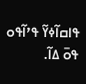ߟߊߛߊ߬ߦߌ߬ ߟߴߊ߬ߟߋ ߟߋ߫ ߡߊ߬.